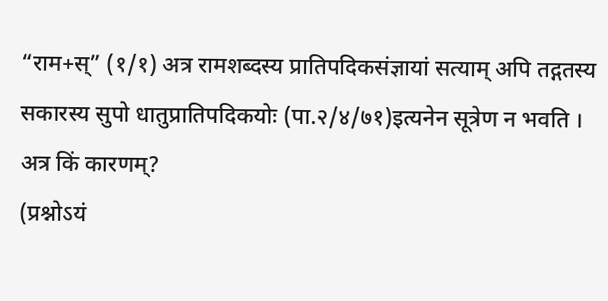“राम+स्” (१/१) अत्र रामशब्दस्य प्रातिपदिकसंज्ञायां सत्याम् अपि तद्गतस्य सकारस्य सुपो धातुप्रातिपदिकयोः (पा.२/४/७१)इत्यनेन सूत्रेण न भवति । अत्र किं कारणम्?
(प्रश्नोऽयं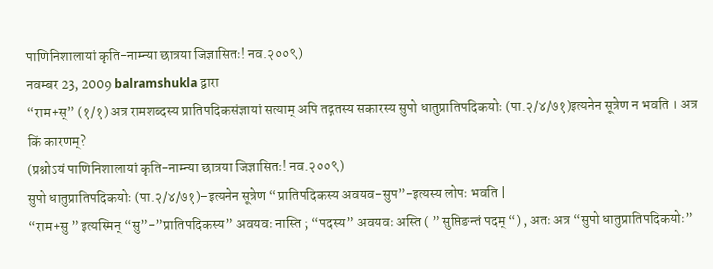पाणिनिशालायां कृति-नाम्न्या छात्रया जिज्ञासितः! नव.२००९)
नवम्बर 23, 2009 balramshukla द्वारा
“राम+स्” (१/१) अत्र रामशब्दस्य प्रातिपदिकसंज्ञायां सत्याम् अपि तद्गतस्य सकारस्य सुपो धातुप्रातिपदिकयोः (पा.२/४/७१)इत्यनेन सूत्रेण न भवति । अत्र किं कारणम्?
(प्रश्नोऽयं पाणिनिशालायां कृति-नाम्न्या छात्रया जिज्ञासितः! नव.२००९)
सुपो धातुप्रातिपदिकयोः (पा.२/४/७१)–इत्यनेन सूत्रेण “प्रातिपदिकस्य अवयव-सुप”-इत्यस्य लोपः भवति |
“राम+सु ” इत्यस्मिन् “सु”-”प्रातिपदिकस्य” अवयवः नास्ति ; “पदस्य” अवयवः अस्ति ( ” सुप्तिङन्तं पदम् “) , अतः अत्र “सुपो धातुप्रातिपदिकयोः”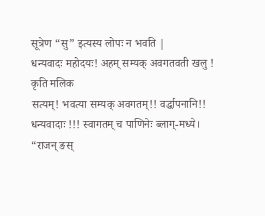सूत्रेण “सु” इत्यस्य लोपः न भवति |
धन्यवादः महोदयः! अहम् सम्यक् अवगतवती खलु !
कृति मलिक
सत्यम्! भवत्या सम्यक् अवगतम्!! वर्द्धापनानि!! धन्यवादाः !!! स्वागतम् च पाणिनेः ब्लाग्-मध्ये।
“राजन् ङस्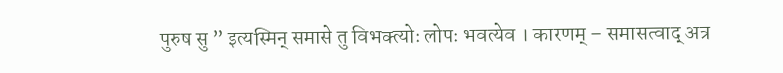पुरुष सु ” इत्यस्मिन् समासे तु विभक्त्योः लोपः भवत्येव । कारणम् – समासत्वाद् अत्र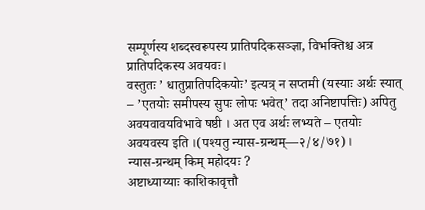सम्पूर्णस्य शब्दस्वरूपस्य प्रातिपदिकसञ्ज्ञा, विभक्तिश्च अत्र प्रातिपदिकस्य अवयवः।
वस्तुतः ’ धातुप्रातिपदिकयोः’ इत्यत्र् न सप्तमी (यस्याः अर्थः स्यात् – ’एतयोः समीपस्य सुपः लोपः भवेत्’ तदा अनिष्टापत्तिः) अपितु अवयवावयविभावे षष्ठी । अत एव अर्थः लभ्यते – एतयोः अवयवस्य इति ।(पश्यतु न्यास-ग्रन्थम्—२/४/७१)।
न्यास-ग्रन्थम् किम् महोदयः ?
अष्टाध्याय्याः काशिकावृत्तौ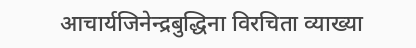आचार्यजिनेन्द्रबुद्धिना विरचिता व्याख्या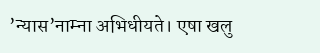’न्यास’नाम्ना अभिधीयते। एषा खलु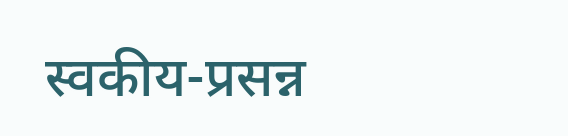स्वकीय-प्रसन्न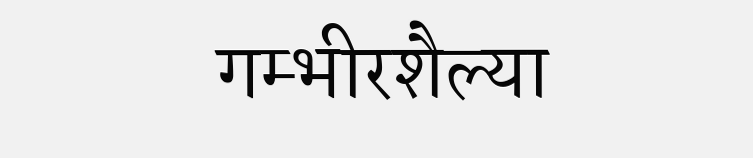गम्भीरशैल्या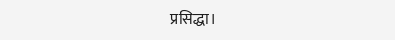प्रसिद्धा।